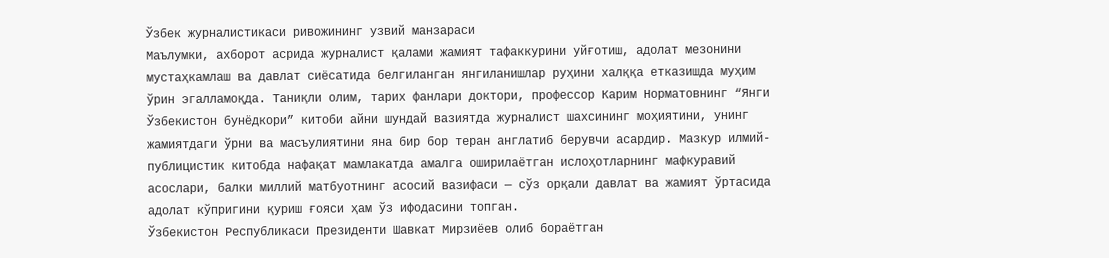Ўзбек журналистикаси ривожининг узвий манзараси
Маълумки, ахборот асрида журналист қалами жамият тафаккурини уйғотиш, адолат мезонини мустаҳкамлаш ва давлат сиёсатида белгиланган янгиланишлар руҳини халққа етказишда муҳим ўрин эгалламоқда. Таниқли олим, тарих фанлари доктори, профессор Карим Норматовнинг “Янги Ўзбекистон бунёдкори” китоби айни шундай вазиятда журналист шахсининг моҳиятини, унинг жамиятдаги ўрни ва масъулиятини яна бир бор теран англатиб берувчи асардир. Мазкур илмий-публицистик китобда нафақат мамлакатда амалга оширилаётган ислоҳотларнинг мафкуравий асослари, балки миллий матбуотнинг асосий вазифаси — сўз орқали давлат ва жамият ўртасида адолат кўпригини қуриш ғояси ҳам ўз ифодасини топган.
Ўзбекистон Республикаси Президенти Шавкат Мирзиёев олиб бораётган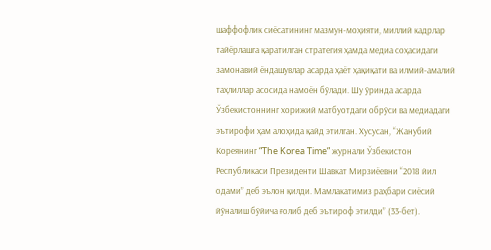шаффофлик сиёсатининг мазмун-моҳияти, миллий кадрлар тайёрлашга қаратилган стратегия ҳамда медиа соҳасидаги замонавий ёндашувлар асарда ҳаёт ҳақиқати ва илмий-амалий таҳлиллар асосида намоён бўлади. Шу ўринда асарда Ўзбекистоннинг хорижий матбуотдаги обрўси ва медиадаги эътирофи ҳам алоҳида қайд этилган. Хусусан, “Жанубий Кореянинг “The Korea Time” журнали Ўзбекистон Республикаси Президенти Шавкат Мирзиёевни “2018 йил одами” деб эълон қилди. Мамлакатимиз раҳбари сиёсий йўналиш бўйича ғолиб деб эътироф этилди” (33-бет).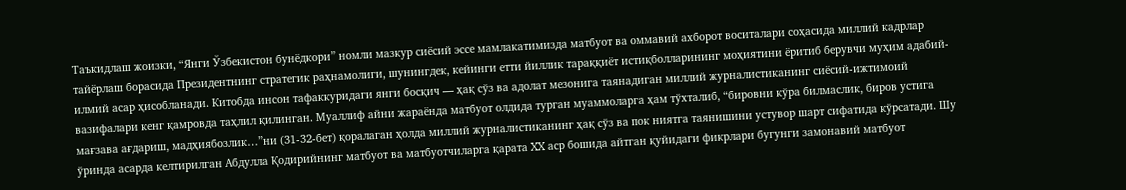Таъкидлаш жоизки, “Янги Ўзбекистон бунёдкори” номли мазкур сиёсий эссе мамлакатимизда матбуот ва оммавий ахборот воситалари соҳасида миллий кадрлар тайёрлаш борасида Президентнинг стратегик раҳнамолиги, шунингдек, кейинги етти йиллик тараққиёт истиқболларининг моҳиятини ёритиб берувчи муҳим адабий-илмий асар ҳисобланади. Китобда инсон тафаккуридаги янги босқич — ҳақ сўз ва адолат мезонига таянадиган миллий журналистиканинг сиёсий-ижтимоий вазифалари кенг қамровда таҳлил қилинган. Муаллиф айни жараёнда матбуот олдида турган муаммоларга ҳам тўхталиб, “бировни кўра билмаслик, биров устига мағзава ағдариш, мадҳиябозлик…”ни (31-32-бет) қоралаган ҳолда миллий журналистиканинг ҳақ сўз ва пок ниятга таянишини устувор шарт сифатида кўрсатади. Шу ўринда асарда келтирилган Абдулла Қодирийнинг матбуот ва матбуотчиларга қарата XX аср бошида айтган қуйидаги фикрлари бугунги замонавий матбуот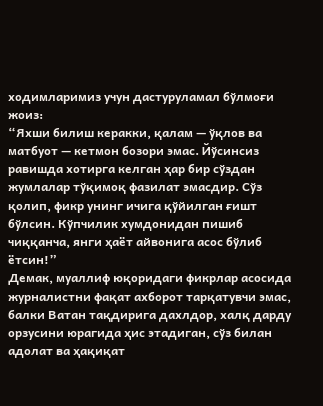ходимларимиз учун дастуруламал бўлмоғи жоиз:
“Яхши билиш керакки, қалам — ўқлов ва матбуот — кетмон бозори эмас. Йўсинсиз равишда хотирга келган ҳар бир сўздан жумлалар тўқимоқ фазилат эмасдир. Сўз қолип, фикр унинг ичига қўйилган ғишт бўлсин. Кўпчилик хумдонидан пишиб чиққанча, янги ҳаёт айвонига асос бўлиб ётсин!”
Демак, муаллиф юқоридаги фикрлар асосида журналистни фақат ахборот тарқатувчи эмас, балки Ватан тақдирига дахлдор, халқ дарду орзусини юрагида ҳис этадиган, сўз билан адолат ва ҳақиқат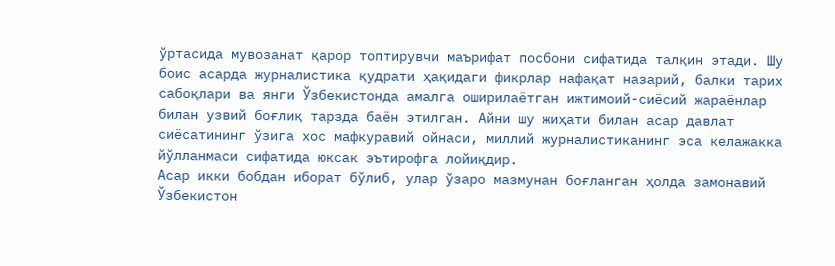ўртасида мувозанат қарор топтирувчи маърифат посбони сифатида талқин этади. Шу боис асарда журналистика қудрати ҳақидаги фикрлар нафақат назарий, балки тарих сабоқлари ва янги Ўзбекистонда амалга оширилаётган ижтимоий-сиёсий жараёнлар билан узвий боғлиқ тарзда баён этилган. Айни шу жиҳати билан асар давлат сиёсатининг ўзига хос мафкуравий ойнаси, миллий журналистиканинг эса келажакка йўлланмаси сифатида юксак эътирофга лойиқдир.
Асар икки бобдан иборат бўлиб, улар ўзаро мазмунан боғланган ҳолда замонавий Ўзбекистон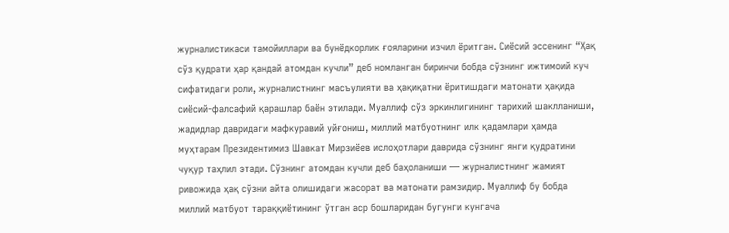журналистикаси тамойиллари ва бунёдкорлик ғояларини изчил ёритган. Сиёсий эссенинг “Ҳақ сўз қудрати ҳар қандай атомдан кучли” деб номланган биринчи бобда сўзнинг ижтимоий куч сифатидаги роли, журналистнинг масъулияти ва ҳақиқатни ёритишдаги матонати ҳақида сиёсий-фалсафий қарашлар баён этилади. Муаллиф сўз эркинлигининг тарихий шаклланиши, жадидлар давридаги мафкуравий уйғониш, миллий матбуотнинг илк қадамлари ҳамда муҳтарам Президентимиз Шавкат Мирзиёев ислоҳотлари даврида сўзнинг янги қудратини чуқур таҳлил этади. Сўзнинг атомдан кучли деб баҳоланиши — журналистнинг жамият ривожида ҳақ сўзни айта олишидаги жасорат ва матонати рамзидир. Муаллиф бу бобда миллий матбуот тараққиётининг ўтган аср бошларидан бугунги кунгача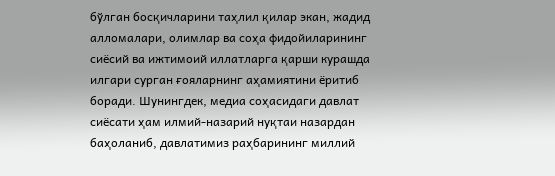бўлган босқичларини таҳлил қилар экан, жадид алломалари, олимлар ва соҳа фидойиларининг сиёсий ва ижтимоий иллатларга қарши курашда илгари сурган ғояларнинг аҳамиятини ёритиб боради. Шунингдек, медиа соҳасидаги давлат сиёсати ҳам илмий-назарий нуқтаи назардан баҳоланиб, давлатимиз раҳбарининг миллий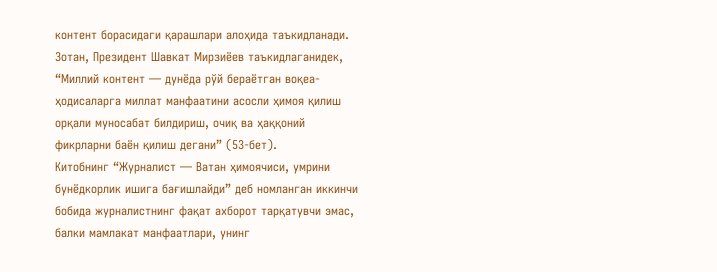контент борасидаги қарашлари алоҳида таъкидланади. Зотан, Президент Шавкат Мирзиёев таъкидлаганидек, “Миллий контент — дунёда рўй бераётган воқеа-ҳодисаларга миллат манфаатини асосли ҳимоя қилиш орқали муносабат билдириш, очиқ ва ҳаққоний фикрларни баён қилиш дегани” (53-бет).
Китобнинг “Журналист — Ватан ҳимоячиси, умрини бунёдкорлик ишига бағишлайди” деб номланган иккинчи бобида журналистнинг фақат ахборот тарқатувчи эмас, балки мамлакат манфаатлари, унинг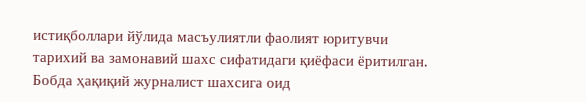истиқболлари йўлида масъулиятли фаолият юритувчи тарихий ва замонавий шахс сифатидаги қиёфаси ёритилган. Бобда ҳақиқий журналист шахсига оид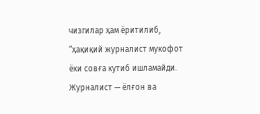чизгилар ҳам ёритилиб, “ҳақиқий журналист мукофот ёки совға кутиб ишламайди. Журналист — ёлғон ва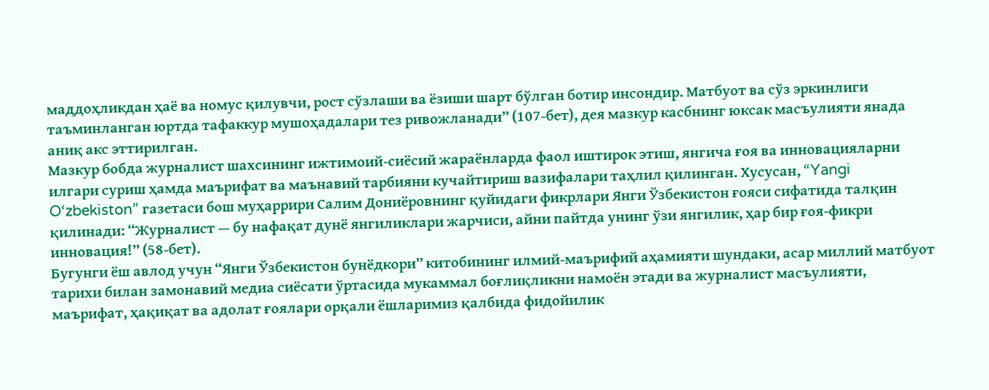маддоҳликдан ҳаё ва номус қилувчи, рост сўзлаши ва ёзиши шарт бўлган ботир инсондир. Матбуот ва сўз эркинлиги таъминланган юртда тафаккур мушоҳадалари тез ривожланади” (107-бет), дея мазкур касбнинг юксак масъулияти янада аниқ акс эттирилган.
Мазкур бобда журналист шахсининг ижтимоий-сиёсий жараёнларда фаол иштирок этиш, янгича ғоя ва инновацияларни илгари суриш ҳамда маърифат ва маънавий тарбияни кучайтириш вазифалари таҳлил қилинган. Хусусан, “Yangi O‘zbekiston” газетаси бош муҳаррири Салим Дониёровнинг қуйидаги фикрлари Янги Ўзбекистон ғояси сифатида талқин қилинади: “Журналист — бу нафақат дунё янгиликлари жарчиси, айни пайтда унинг ўзи янгилик, ҳар бир ғоя-фикри инновация!” (58-бет).
Бугунги ёш авлод учун “Янги Ўзбекистон бунёдкори” китобининг илмий-маърифий аҳамияти шундаки, асар миллий матбуот тарихи билан замонавий медиа сиёсати ўртасида мукаммал боғлиқликни намоён этади ва журналист масъулияти, маърифат, ҳақиқат ва адолат ғоялари орқали ёшларимиз қалбида фидойилик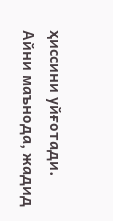ҳиссини уйғотади. Айни маънода, жадид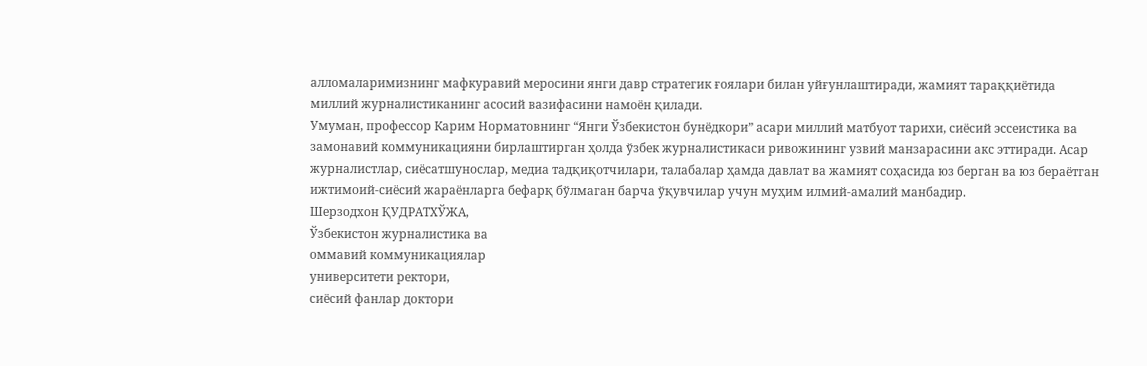алломаларимизнинг мафкуравий меросини янги давр стратегик ғоялари билан уйғунлаштиради, жамият тараққиётида миллий журналистиканинг асосий вазифасини намоён қилади.
Умуман, профессор Карим Норматовнинг “Янги Ўзбекистон бунёдкори” асари миллий матбуот тарихи, сиёсий эссеистика ва замонавий коммуникацияни бирлаштирган ҳолда ўзбек журналистикаси ривожининг узвий манзарасини акс эттиради. Асар журналистлар, сиёсатшунослар, медиа тадқиқотчилари, талабалар ҳамда давлат ва жамият соҳасида юз берган ва юз бераётган ижтимоий-сиёсий жараёнларга бефарқ бўлмаган барча ўқувчилар учун муҳим илмий-амалий манбадир.
Шерзодхон ҚУДРАТХЎЖА,
Ўзбекистон журналистика ва
оммавий коммуникациялар
университети ректори,
сиёсий фанлар доктори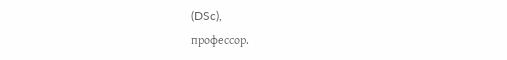(DSc),
профессор.